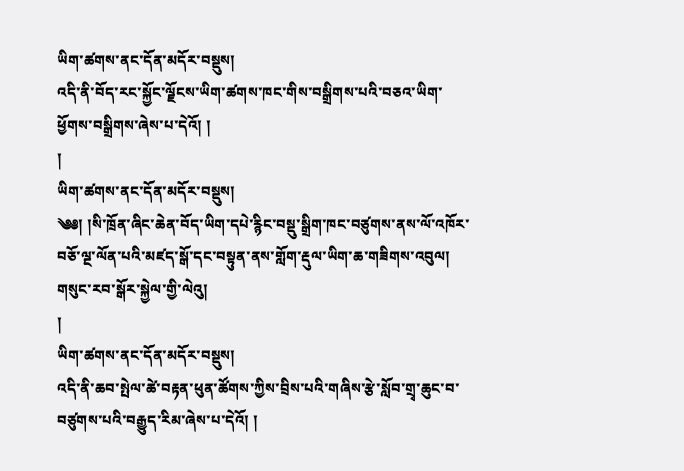ཡིག་ཚགས་ནང་དོན་མདོར་བསྡུས།
འདི་ནི་བོད་རང་སྐྱོང་ལྗོངས་ཡིག་ཚགས་ཁང་གིས་བསྒྲིགས་པའི་བཅའ་ཡིག་ཕྱོགས་བསྒྲིགས་ཞེས་པ་དེའོ། །
།
ཡིག་ཚགས་ནང་དོན་མདོར་བསྡུས།
༄༅། །སི་ཁྲོན་ཞིང་ཆེན་བོད་ཡིག་དཔེ་རྙིང་བསྡུ་སྒྲིག་ཁང་བཙུགས་ནས་ལོ་འཁོར་བཅོ་ལྔ་ལོན་པའི་མཛད་སྒོ་དང་བསྟུན་ནས་གློག་རྡུལ་ཡིག་ཆ་གཟིགས་འབུལ། གསུང་རབ་སྒོར་སྐྱེལ་གྱི་ལེའུ།
།
ཡིག་ཚགས་ནང་དོན་མདོར་བསྡུས།
འདི་ནི་ཆབ་སྤེལ་ཚེ་བརྟན་ཕུན་ཚོགས་ཀྱིས་བྲིས་པའི་གཞིས་རྩེ་སློབ་གྲྭ་ཆུང་བ་བཙུགས་པའི་བརྒྱུད་རིམ་ཞེས་པ་དེའོ། །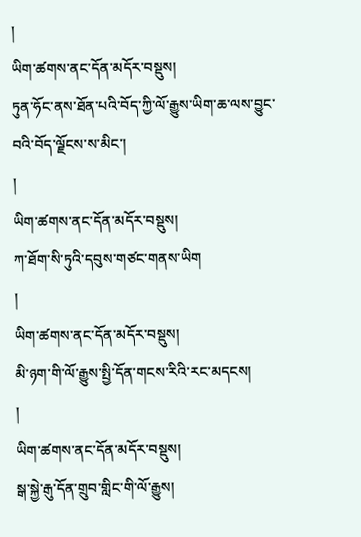།
ཡིག་ཚགས་ནང་དོན་མདོར་བསྡུས།
ཏུན་ཧོང་ནས་ཐོན་པའི་བོད་ཀྱི་ལོ་རྒྱུས་ཡིག་ཆ་ལས་བྱུང་བའི་བོད་ལྗོངས་ས་མིང་།
།
ཡིག་ཚགས་ནང་དོན་མདོར་བསྡུས།
ཀ་ཐོག་སི་ཏུའི་དབུས་གཙང་གནས་ཡིག
།
ཡིག་ཚགས་ནང་དོན་མདོར་བསྡུས།
མི་ཉག་གི་ལོ་རྒྱུས་སྤྱི་དོན་གངས་རིའི་རང་མདངས།
།
ཡིག་ཚགས་ནང་དོན་མདོར་བསྡུས།
སྒ་སྐྱེ་རྒུ་དོན་གྲུབ་གླིང་གི་ལོ་རྒྱུས།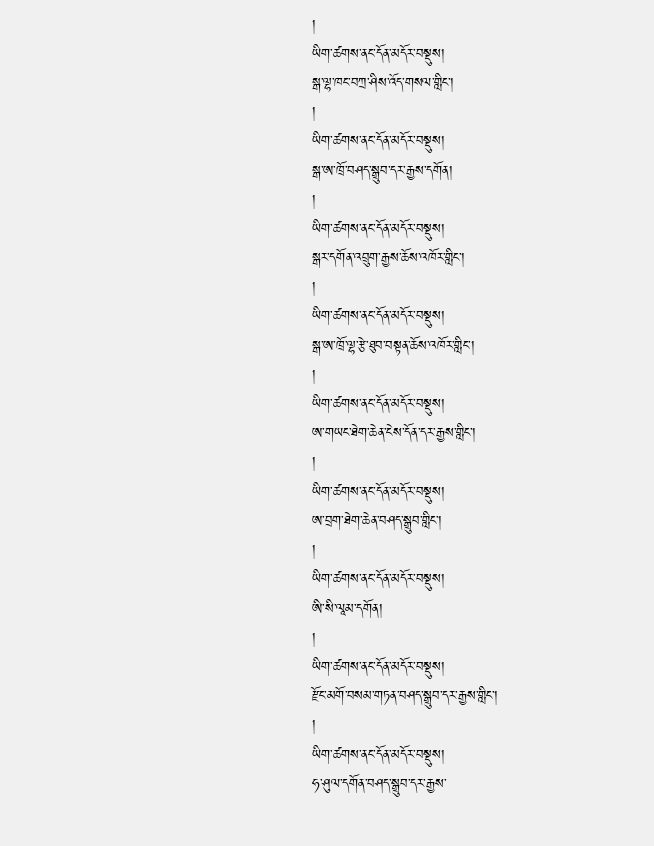།
ཡིག་ཚགས་ནང་དོན་མདོར་བསྡུས།
སྒ་ལྷ་ཁང་བཀྲ་ཤིས་འོད་གསལ་གླིང་།
།
ཡིག་ཚགས་ནང་དོན་མདོར་བསྡུས།
སྒ་ཨ་ཁྲོ་བཤད་སྒྲུབ་དར་རྒྱས་དགོན།
།
ཡིག་ཚགས་ནང་དོན་མདོར་བསྡུས།
སྒར་དགོན་འབྲུག་རྒྱས་ཆོས་འཁོར་གླིང་།
།
ཡིག་ཚགས་ནང་དོན་མདོར་བསྡུས།
སྒ་ཨ་ཁྲོ་ལྷ་རྩེ་ཐུབ་བསྟན་ཆོས་འཁོར་གླིང་།
།
ཡིག་ཚགས་ནང་དོན་མདོར་བསྡུས།
ཨ་གཡང་ཐེག་ཆེན་ངེས་དོན་དར་རྒྱས་གླིང་།
།
ཡིག་ཚགས་ནང་དོན་མདོར་བསྡུས།
ཨ་བྲག་ཐེག་ཆེན་བཤད་སྒྲུབ་གླིང་།
།
ཡིག་ཚགས་ནང་དོན་མདོར་བསྡུས།
ཨི་སི་ལཱམ་དགོན།
།
ཡིག་ཚགས་ནང་དོན་མདོར་བསྡུས།
རྫོང་མགོ་བསམ་གཏན་བཤད་སྒྲུབ་དར་རྒྱས་གླིང་།
།
ཡིག་ཚགས་ནང་དོན་མདོར་བསྡུས།
ཧ་ཤུལ་དགོན་བཤད་སྒྲུབ་དར་རྒྱས་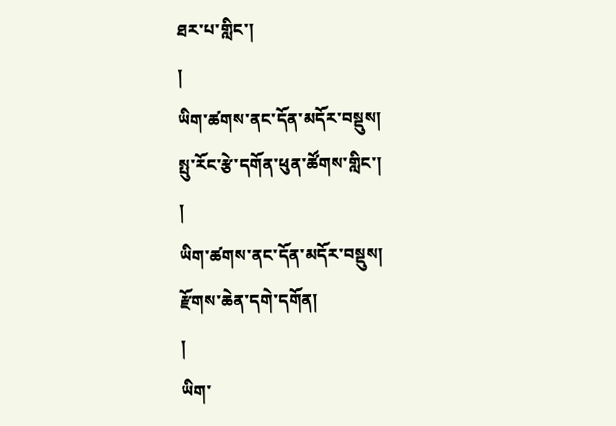ཐར་པ་གླིང་།
།
ཡིག་ཚགས་ནང་དོན་མདོར་བསྡུས།
སྤུ་རོང་རྩེ་དགོན་ཕུན་ཚོགས་གླིང་།
།
ཡིག་ཚགས་ནང་དོན་མདོར་བསྡུས།
རྫོགས་ཆེན་དགེ་དགོན།
།
ཡིག་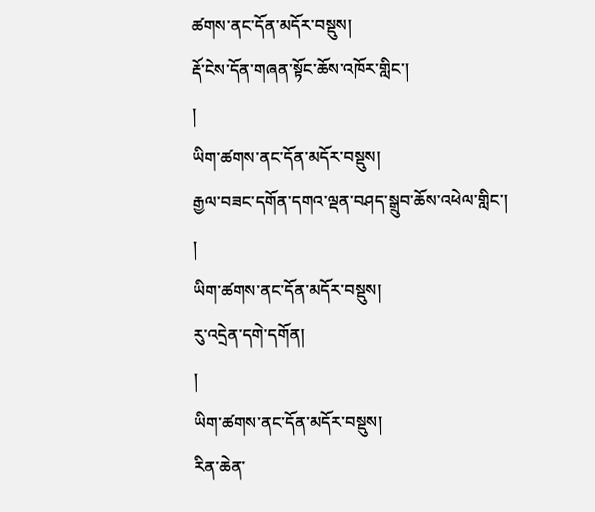ཚགས་ནང་དོན་མདོར་བསྡུས།
རྡོ་ངེས་དོན་གཞན་སྟོང་ཆོས་འཁོར་གླིང་།
།
ཡིག་ཚགས་ནང་དོན་མདོར་བསྡུས།
རྒྱལ་བཟང་དགོན་དགའ་ལྡན་བཤད་སྒྲུབ་ཆོས་འཕེལ་གླིང་།
།
ཡིག་ཚགས་ནང་དོན་མདོར་བསྡུས།
རུ་འདྲེན་དགེ་དགོན།
།
ཡིག་ཚགས་ནང་དོན་མདོར་བསྡུས།
རིན་ཆེན་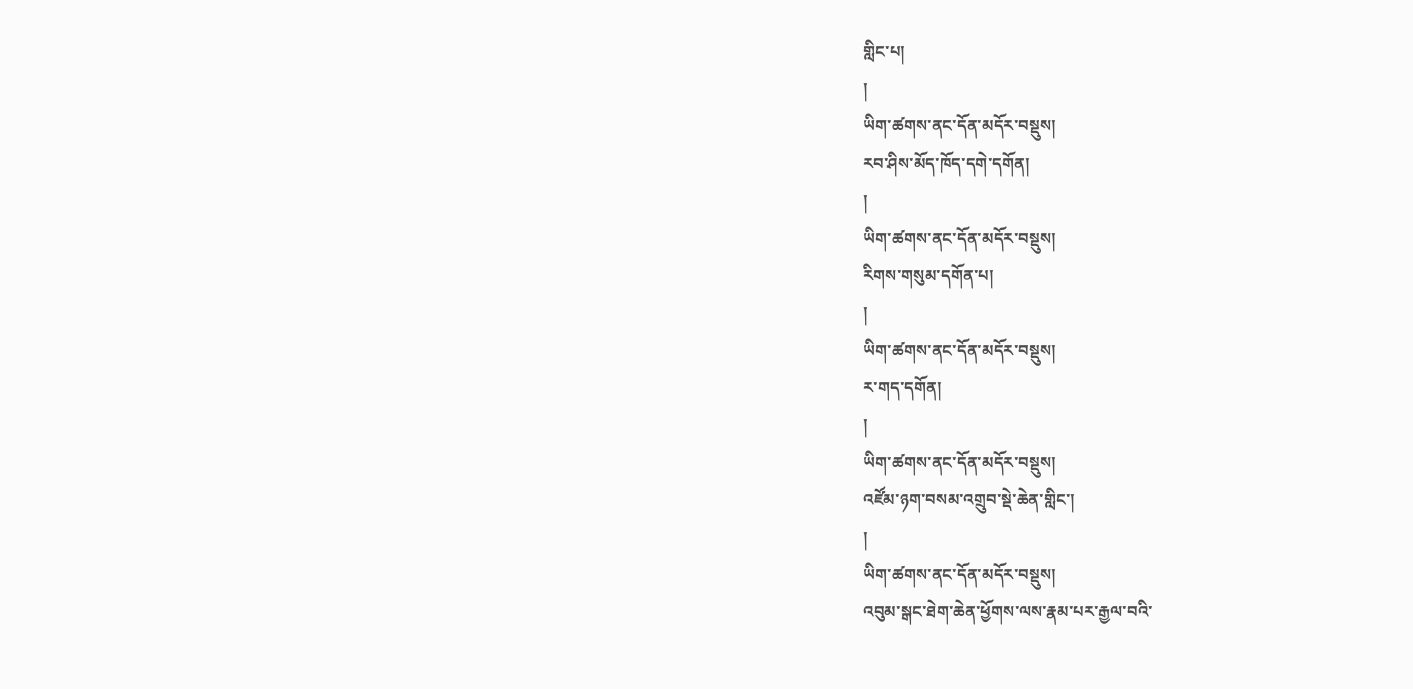གླིང་པ།
།
ཡིག་ཚགས་ནང་དོན་མདོར་བསྡུས།
རབ་ཤིས་མོད་ཁོད་དགེ་དགོན།
།
ཡིག་ཚགས་ནང་དོན་མདོར་བསྡུས།
རིགས་གསུམ་དགོན་པ།
།
ཡིག་ཚགས་ནང་དོན་མདོར་བསྡུས།
ར་གད་དགོན།
།
ཡིག་ཚགས་ནང་དོན་མདོར་བསྡུས།
འཛོམ་ཉག་བསམ་འགྲུབ་སྡེ་ཆེན་གླིང་།
།
ཡིག་ཚགས་ནང་དོན་མདོར་བསྡུས།
འབུམ་སྒང་ཐེག་ཆེན་ཕྱོགས་ལས་རྣམ་པར་རྒྱལ་བའི་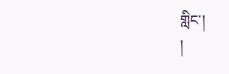གླིང་།
།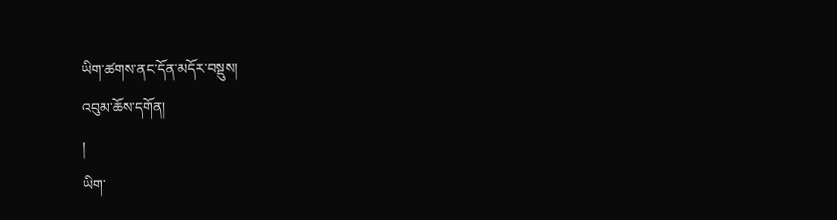ཡིག་ཚགས་ནང་དོན་མདོར་བསྡུས།
འབུམ་ཆོས་དགོན།
།
ཡིག་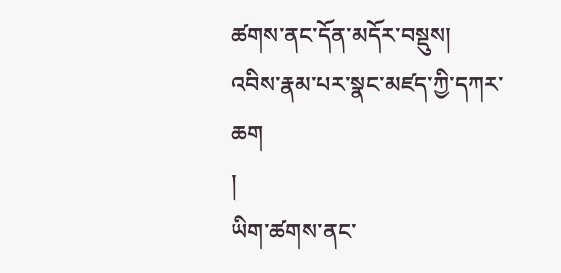ཚགས་ནང་དོན་མདོར་བསྡུས།
འབིས་རྣམ་པར་སྣང་མཛད་ཀྱི་དཀར་ཆག
།
ཡིག་ཚགས་ནང་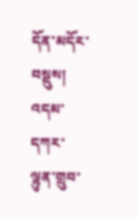དོན་མདོར་བསྡུས།
འདམ་དཀར་ལྷུན་གྲུབ་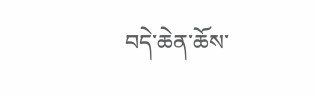བདེ་ཆེན་ཆོས་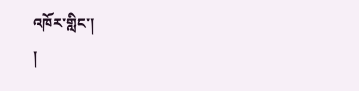འཁོར་གླིང་།
།